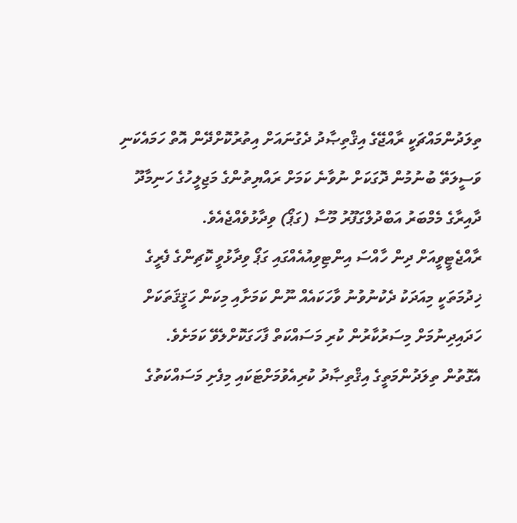ތިލަދުންމައްޗަކީ ރާއްޖޭގެ އިޤްތިޞާދު ދެގުނައަށް އިތުރުކޮށްދޭން އޮތް ހަމައެކަނި ވަސީލަތޭ ބުނުމުން ދޮގަކަށް ނުވާނެ ކަމަށް ރައްޔިތުންގެ މަޖިލީހުގެ ހަނިމާދޫ ދާއިރާގެ މެމްބަރު އަބްދުލްގަފޫރު މޫސާ (ގަޕޯ) ވިދާޅުވެއްޖެއެވެ.
ރާއްޖެޓީވީއަށް ދިން ހާއްސަ އިންޓިވިއުއެއްގައި ގަޕޯ ވިދާޅުވީ ކޮޗިންގެ ފެރީގެ ޚިދުމަތަކީ މިއަދަކު ދެކުނުވުނު ވާހަކައެއް ނޫން ކަމަށާއި މިކަން ހަޤީޤަތަކަށް ހަދައިދިނުމަށް މިސަރުކާރުން ކުރި މަސައްކަތް ފާހަގަކޮށްލެވޭ ކަމަށެވެ.
އެގޮތުން ތިލަދުންމަތީގެ އިޤްތިޞާދު ކުރިއެވުމަށްޓަކައި މިފެށި މަސައްކަތުގެ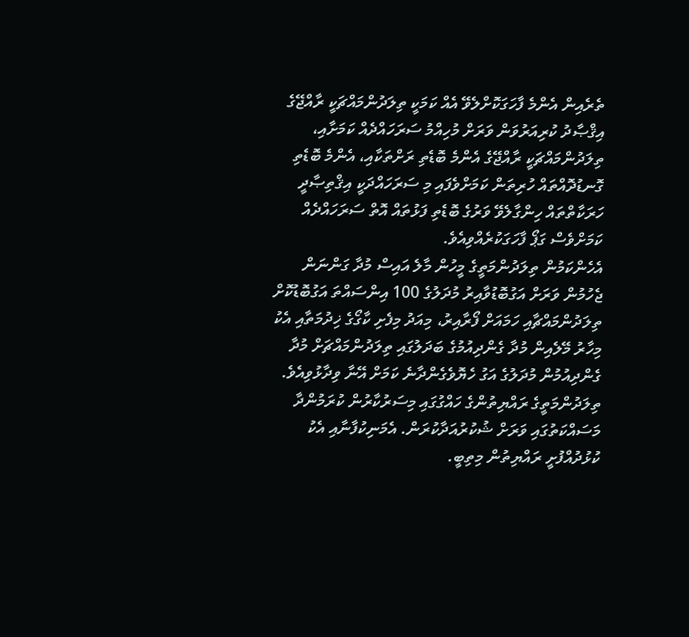ތެރެއިން އެންމެ ފާހަގަކޮށްލެވޭ އެއް ކަމަކީ ތިލަދުންމައްޗަކީ ރާއްޖޭގެ އިޤްޞާދު ކުރިއަރުވަން ވަރަށް މުހިއްމު ސަރަހައްދެއް ކަމަށާއި، ތިލަދުންމައްޗަކީ ރާއްޖޭގެ އެންމެ ބޮޑެތި ރަށްތަކާއި، އެންމެ ބޮޑެތި ގޮނޑުދޮއްތައް ހުރިތަން ކަމަށްވެފައި މި ސަރަހައްދަކީ އިޤްތިޞާދީ ހަރަކާތްތައް ހިންގާލެވޭ ވަރުގެ ބޮޑެތި ފަޅުތައް އޮތް ސަރަހައްދެއް ކަމަށްވެސް ގަޕޯ ފާހަގަކުރެއްވިއެވެ.
އެހެންކަމުން ތިލަދުންމަތީގެ މީހުން މާލެ އައިސް މުދާ ގަންނަން ޖެހުމުން ވަރަށް އަގުބޮޑުވާއިރު މުދަލުގެ 100 އިންސައްތަ އަގުބޮޑުކޮށް ތިލަދުންމައްޗާއި ހަމައަށް ފޯރާއިރު، މިއަދު މިފެށި ކާގޯގެ ޚިދުމަތާއި އެކު މިހާރު މޭލެއިން މުދާ ގެންދިއުމުގެ ބަދަލުގައި ތިލަދުންމައްޗަށް މުދާ ގެންދިއުމުން މުދަލުގެ އަގު ހެޔޮވެގެންދާނެ ކަމަށް އޭނާ ވިދާޅުވިއެވެ.
ތިލަދުންމަތީގެ ރައްޔިތުންގެ ހައްގުގައި މިސަރުކާރުން ކުރަމުންދާ މަސައްކަތުގައި ވަރަށް ޝުކުރުއަދާކުރަން. އެމަނިކުފާނާއި އެކު ކުޅުދުއްފުށީ ރައްޔިތުން މިތިބީ.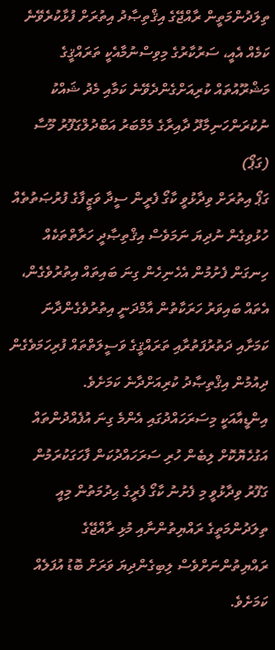ތިލަދުންމަތީން ރާއްޖޭގެ އިޤްތިޞާދު އިތުރަށް ފުޅާކުރެވޭނެ ކަމެއް އެއީ، ސަރުކާރުގެ މިވިސްނުމާއެކީ ތަރައްޤީގެ މަޝްރޫއުތައް ކުރިއަށްގެންދެވޭނެ ކަމާއި މެދު ޝައްކު ނުކުރަންހަނިމާދޫ ދާއިރާގެ މެމްބަރު އަބްދުލްގަފޫރު މޫސާ (ގަޕޯ)
ގަޕޯ އިތުރަށް ވިދާޅުވީ ކާގޯ ފެރީން ސީދާ ވަޒީފާގެ ފުރުޞަތުތެއް ހުޅުވިގެން ނުދިޔަ ނަމަވެސް އިޤްތިޞާދީ ހަރާތްތަކެއް ހިނގަން ފެށުމުން އެހެނިހެން ގިނަ ބައިތައް އިތުރުވެގެން، އެތައް ބައިވަރު ހަރަކާތުން އާމްދަނީ އިތުރުވެގެންދާނަ ކަމަށާއި ދަތުރުފަތުރާއި ތަރައްޤީގެ ވަސީލަތްތައް ފުރިހަމަވެގެން ދިއުމުން އިޤްތިޞާދު ކުރިއަށްދާނެ ކަމަށެވެ.
އިންޑީއާއަކީ މިސަރަހައްދުގައި އެންމެ ގިނަ އުފެއްދުންތައް އަގުހެޔޮކޮށް ލިބެން ހުރި ސަރަހައްދުކަން ފާހަގަކުރަމުން ގަފޫރު ވިދާޅުވީ މި ފެށުނު ކާގޯ ފެރީގެ ޙިދުމަތުން މިއީ ތިލަދުންމަތީގެ ރައްޔިތުންނާއި މުޅި ރާއްޖޭގެ ރައްޔިތުންނަށްވެސް ލިބިގެންދިޔަ ވަރަށް ބޮޑު އުފަލެއް ކަމަށެވެ.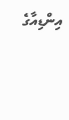އިންޑިއާގެ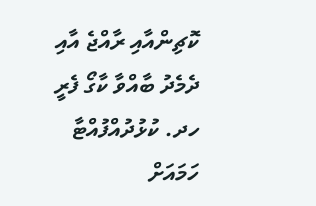ކޮޗިންއާއި ރާއްޖެ އާއި ދެމެދު ބާއްވާ ކާގޯ ފެރީ ހދ. ކުޅުދުއްފުއްޓާ ހަމައަށް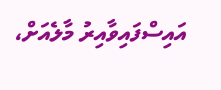އައިސްފައިވާއިރު މާލެއަށް،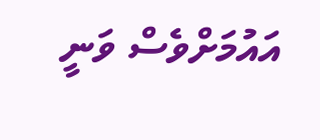އައުމަށްވެސް ވަނީ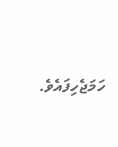ހަމަޖެހިފައެވެ.